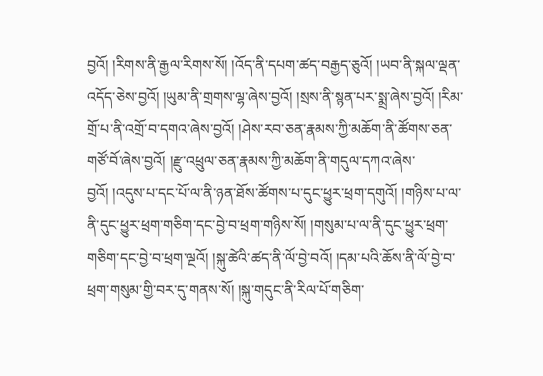བྱའོ། །རིགས་ནི་རྒྱལ་རིགས་སོ། །འོད་ནི་དཔག་ཚད་བརྒྱད་ཅུའོ། །ཡབ་ནི་སྐལ་ལྡན་འདོད་ཅེས་བྱའོ། །ཡུམ་ནི་གྲགས་ལྷ་ཞེས་བྱའོ། །སྲས་ནི་སྙན་པར་སྨྲ་ཞེས་བྱའོ། །རིམ་གྲོ་པ་ནི་འགྲོ་བ་དགའ་ཞེས་བྱའོ། །ཤེས་རབ་ཅན་རྣམས་ཀྱི་མཆོག་ནི་ཚོགས་ཅན་གཙོ་བོ་ཞེས་བྱའོ། །རྫུ་འཕྲུལ་ཅན་རྣམས་ཀྱི་མཆོག་ནི་གདུལ་དཀའ་ཞེས་བྱའོ། །འདུས་པ་དང་པོ་ལ་ནི་ཉན་ཐོས་ཚོགས་པ་དུང་ཕྱུར་ཕྲག་དགུའོ། །གཉིས་པ་ལ་ནི་དུང་ཕྱུར་ཕྲག་གཅིག་དང་བྱེ་བ་ཕྲག་གཉིས་སོ། །གསུམ་པ་ལ་ནི་དུང་ཕྱུར་ཕྲག་གཅིག་དང་བྱེ་བ་ཕྲག་ལྔའོ། །སྐུ་ཚེའི་ཚད་ནི་ལོ་བྱེ་བའོ། །དམ་པའི་ཆོས་ནི་ལོ་བྱེ་བ་ཕྲག་གསུམ་གྱི་བར་དུ་གནས་སོ། །སྐུ་གདུང་ནི་རིལ་པོ་གཅིག་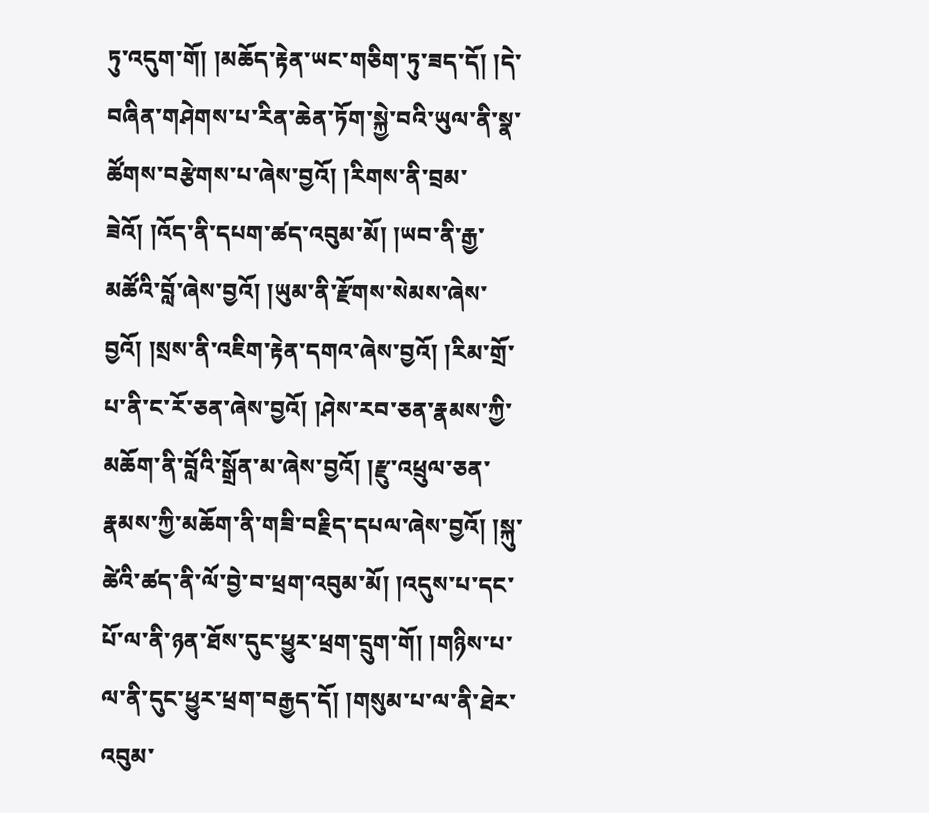ཏུ་འདུག་གོ། །མཆོད་རྟེན་ཡང་གཅིག་ཏུ་ཟད་དོ། །དེ་བཞིན་གཤེགས་པ་རིན་ཆེན་ཏོག་སྐྱེ་བའི་ཡུལ་ནི་སྣ་ཚོགས་བརྩེགས་པ་ཞེས་བྱའོ། །རིགས་ནི་བྲམ་ཟེའོ། །འོད་ནི་དཔག་ཚད་འབུམ་མོ། །ཡབ་ནི་རྒྱ་མཚོའི་བློ་ཞེས་བྱའོ། །ཡུམ་ནི་རྫོགས་སེམས་ཞེས་བྱའོ། །སྲས་ནི་འཇིག་རྟེན་དགའ་ཞེས་བྱའོ། །རིམ་གྲོ་པ་ནི་ང་རོ་ཅན་ཞེས་བྱའོ། །ཤེས་རབ་ཅན་རྣམས་ཀྱི་མཆོག་ནི་བློའི་སྒྲོན་མ་ཞེས་བྱའོ། །རྫུ་འཕྲུལ་ཅན་རྣམས་ཀྱི་མཆོག་ནི་གཟི་བརྗིད་དཔལ་ཞེས་བྱའོ། །སྐུ་ཚེའི་ཚད་ནི་ལོ་བྱེ་བ་ཕྲག་འབུམ་མོ། །འདུས་པ་དང་པོ་ལ་ནི་ཉན་ཐོས་དུང་ཕྱུར་ཕྲག་དྲུག་གོ། །གཉིས་པ་ལ་ནི་དུང་ཕྱུར་ཕྲག་བརྒྱད་དོ། །གསུམ་པ་ལ་ནི་ཐེར་འབུམ་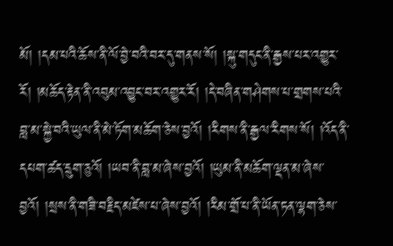མོ། །དམ་པའི་ཆོས་ནི་ལོ་བྱེ་བའི་བར་དུ་གནས་སོ། །སྐུ་གདུང་ནི་རྒྱས་པར་འགྱུར་རོ། །མཆོད་རྟེན་ནི་འབུམ་འབྱུང་བར་འགྱུར་རོ། །དེ་བཞིན་གཤེགས་པ་གྲགས་པའི་བླ་མ་སྐྱེ་བའི་ཡུལ་ནི་མེ་ཏོག་མཆོག་ཅེས་བྱའོ། །རིགས་ནི་རྒྱལ་རིགས་སོ། །འོད་ནི་དཔག་ཚད་དྲུག་ཅུའོ། །ཡབ་ནི་བླ་མ་ཞེས་བྱའོ། །ཡུམ་ནི་མཆོག་ལྡན་མ་ཞེས་བྱའོ། །སྲས་ནི་གཟི་བརྗིད་མཛེས་པ་ཞེས་བྱའོ། །རིམ་གྲོ་པ་ནི་ཡོན་ཏན་ལྷག་ཅེས་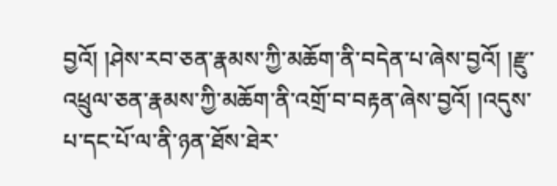བྱའོ། །ཤེས་རབ་ཅན་རྣམས་ཀྱི་མཆོག་ནི་བདེན་པ་ཞེས་བྱའོ། །རྫུ་འཕྲུལ་ཅན་རྣམས་ཀྱི་མཆོག་ནི་འགྲོ་བ་བརྟན་ཞེས་བྱའོ། །འདུས་པ་དང་པོ་ལ་ནི་ཉན་ཐོས་ཐེར་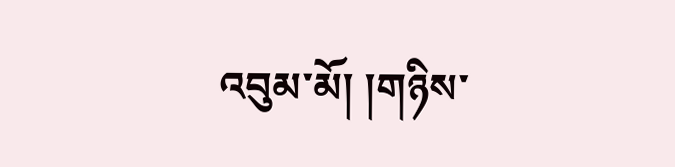འབུམ་མོ། །གཉིས་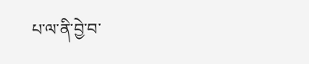པ་ལ་ནི་བྱེ་བ་